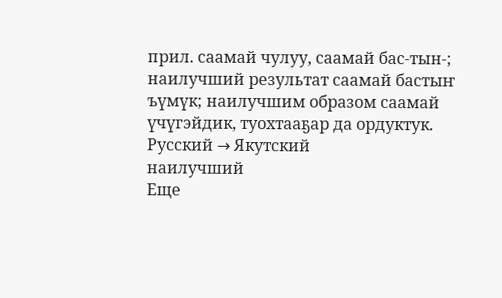прил. саамай чулуу, саамай бас-тын-; наилучший результат саамай бастыҥ ъүмүк; наилучшим образом саамай үчүгэйдик, туохтааҕар да ордуктук.
Русский → Якутский
наилучший
Еще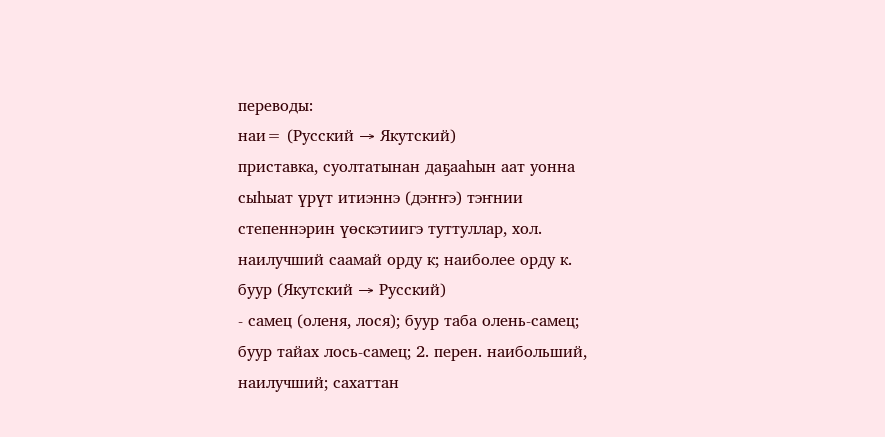переводы:
наи= (Русский → Якутский)
приставка, суолтатынан даҕааһын аат уонна сыһыат үрүт итиэннэ (дэҥҥэ) тэҥнии степеннэрин үөскэтиигэ туттуллар, хол. наилучший саамай орду к; наиболее орду к.
буур (Якутский → Русский)
- самец (оленя, лося); буур таба олень-самец; буур тайах лось-самец; 2. перен. наибольший, наилучший; сахаттан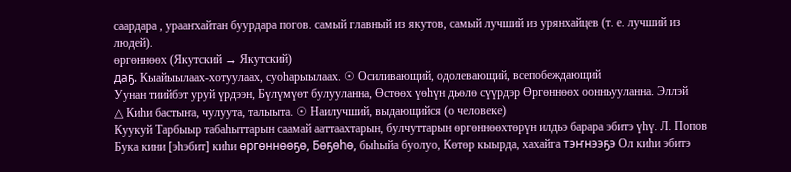саардара , урааҥхайтан буурдара погов. самый главный из якутов, самый лучший из урянхайцев (т. е. лучший из людей).
өргөннөөх (Якутский → Якутский)
даҕ. Кыайыылаах-хотуулаах, суоһарыылаах. ☉ Осиливающий, одолевающий, всепобеждающий
Уунан тиийбэт уруй үрдээн, Бүлүмүөт булууланна, Өстөөх үөһүн дьөлө сүүрдэр Өргөннөөх оонньууланна. Эллэй
△ Киһи бастыҥа, чулуута, талыыта. ☉ Наилучший, выдающийся (о человеке)
Куукуй Тарбыыр табаһыттарын саамай ааттаахтарын, булчуттарын өргөннөөхтөрүн илдьэ барара эбитэ үһү. Л. Попов
Бука кини [эһэбит] киһи өргөннөөҕө, Бөҕөһө, быһыйа буолуо, Көтөр кыырда, хахайга тэҥнээҕэ Ол киһи эбитэ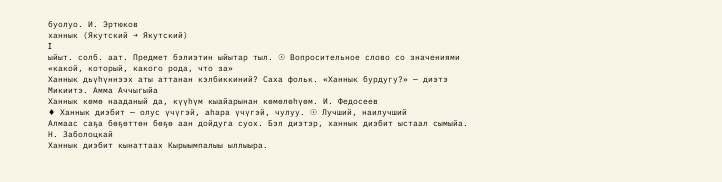буолуо. И. Эртюков
ханнык (Якутский → Якутский)
I
ыйыт. солб. аат. Предмет бэлиэтин ыйытар тыл. ☉ Вопросительное слово со значениями «какой, который, какого рода, что за»
Ханнык дьүһүннээх аты аттанан кэлбиккиний? Саха фольк. «Ханнык бурдугу?» — диэтэ Микиитэ. Амма Аччыгыйа
Ханнык көмө нааданый да, күүһүм кыайарынан көмөлөһүөм. И. Федосеев
♦ Ханнык диэбит — олус үчүгэй, аһара үчүгэй, чулуу. ☉ Лучший, наилучший
Алмаас саҕа бөҕөттөн бөҕө аан дойдуга суох. Бэл диэтэр, ханнык диэбит ыстаал сымыйа. Н. Заболоцкай
Ханнык диэбит кынаттаах Кырыымпалыы ыллыыра.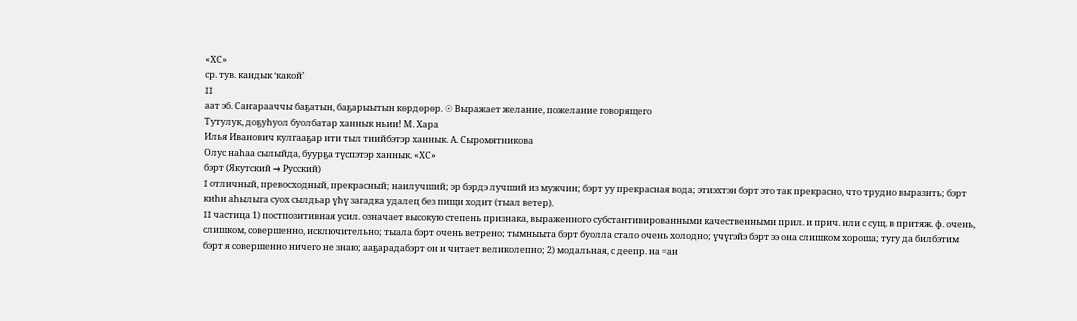«ХС»
ср. тув. кандык ‘какой’
II
аат эб. Саҥарааччы баҕатын, баҕарыытын көрдөрөр. ☉ Выражает желание, пожелание говорящего
Тутулук, доҕуһуол буолбатар ханнык ньии! М. Хара
Илья Иванович кулгааҕар ити тыл тиийбэтэр ханнык. А. Сыромятникова
Олус наһаа сылыйда, буурҕа түспэтэр ханнык. «ХС»
бэрт (Якутский → Русский)
I отличный, превосходный, прекрасный; наилучший; эр бэрдэ лучший из мужчин; бэрт уу прекрасная вода; этиэхтэн бэрт это так прекрасно, что трудно выразить; бэрт киһи аһылыга суох сылдьар үһү загадка удалец без пищи ходит (тыал ветер).
II частица 1) постпозитивная усил. означает высокую степень признака, выраженного субстантивированными качественными прил. и прич. или с сущ. в притяж. ф. очень, слишком, совершенно, исключительно; тыала бэрт очень ветрено; тымныыта бэрт буолла стало очень холодно; үчүгэйэ бэрт ээ она слишком хороша; тугу да билбэтим бэрт я совершенно ничего не знаю; ааҕарадабэрт он и читает великолепно; 2) модальная, с деепр. на =ан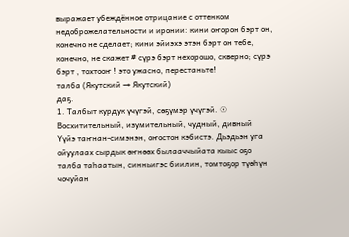выражает убеждённое отрицание с оттенком недоброжелательности и иронии: кини оҥорон бэрт он, конечно не сделает; кини эйиэхэ этэн бэрт он тебе, конечно, не скажет # сүрэ бэрт нехорошо, скверно; сүрэ бэрт , тохтооҥ ! это ужасно, перестаньте!
талба (Якутский → Якутский)
даҕ.
1. Талбыт курдук үчүгэй, сөҕүмэр үчүгэй. ☉ Восхитительный, изумительный, чудный, дивный
Үүйэ таҥнан-симэнэн, оҥостон кэбистэ. Дьэдьэн уга ойуулаах сырдык өҥнөөх былааччыйата кыыс оҕо талба таһаатын, синньигэс биилин, томтоҕор түөһүн чочуйан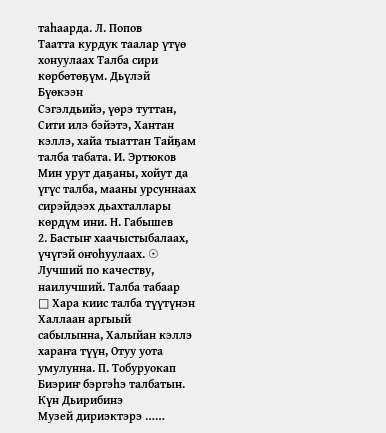таһаарда. Л. Попов
Таатта курдук таалар үтүө хонуулаах Талба сири көрбөтөҕүм. Дьүлэй Бүөкээн
Сэгэлдьийэ, үөрэ туттан, Сити илэ бэйэтэ, Хантан кэллэ, хайа тыаттан Тайҕам талба табата. И. Эртюков
Мин урут даҕаны, хойут да үгүс талба, мааны урсуннаах сирэйдээх дьахталлары көрдүм ини. Н. Габышев
2. Бастыҥ хаачыстыбалаах, үчүгэй оҥоһуулаах. ☉ Лучший по качеству, наилучший. Талба табаар
□ Хара киис талба түүтүнэн Халлаан аргыый сабылынна, Халыйан кэллэ хараҥа түүн, Отуу уота умулунна. П. Тобуруокап
Биэриҥ бэргэһэ талбатын. Күн Дьирибинэ
Музей дириэктэрэ ……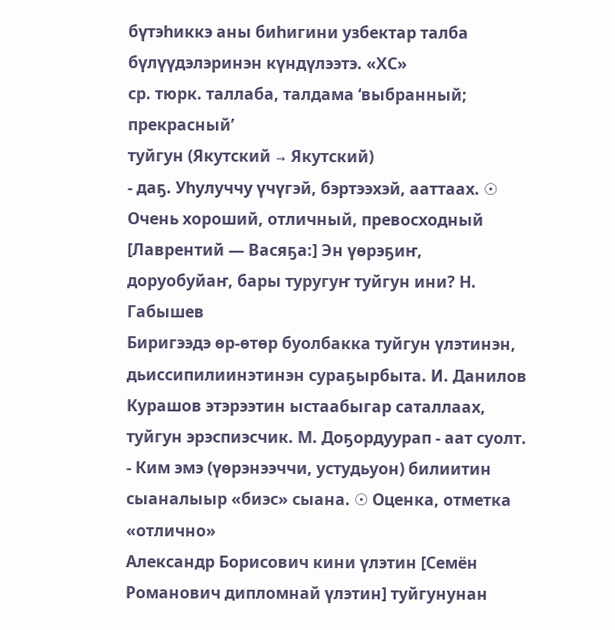бүтэһиккэ аны биһигини узбектар талба бүлүүдэлэринэн күндүлээтэ. «ХС»
ср. тюрк. таллаба, талдама ‘выбранный; прекрасный’
туйгун (Якутский → Якутский)
- даҕ. Уһулуччу үчүгэй, бэртээхэй, ааттаах. ☉ Очень хороший, отличный, превосходный
[Лаврентий — Васяҕа:] Эн үөрэҕиҥ, доруобуйаҥ, бары туругуҥ туйгун ини? Н. Габышев
Биригээдэ өр-өтөр буолбакка туйгун үлэтинэн, дьиссипилиинэтинэн сураҕырбыта. И. Данилов
Курашов этэрээтин ыстаабыгар саталлаах, туйгун эрэспиэсчик. М. Доҕордуурап - аат суолт.
- Ким эмэ (үөрэнээччи, устудьуон) билиитин сыаналыыр «биэс» сыана. ☉ Оценка, отметка «отлично»
Александр Борисович кини үлэтин [Семён Романович дипломнай үлэтин] туйгунунан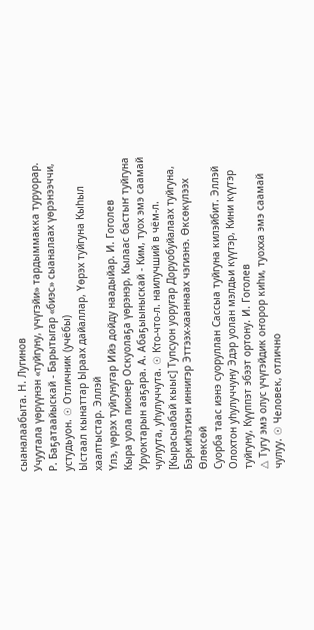сыаналаабыта. Н. Лугинов
Учуутала үөрүүнэн «туйгуну, үчүгэйи» тардыммакка туруорар. Р. Баҕатаайыскай - Барытыгар «биэс» сыаналаах үөрэнээччи, устудьуон. ☉ Отличник (учёбы)
Ыстаал кынаттар Ыраах дайаллар, Үөрэх туйгуна Кыһыл хаалтыстар. Эллэй
Үлэ, үөрэх туйгунугар Ийэ дойду наадыйар. И. Гоголев
Кыра уола пионер Оскуолаҕа үөрэнэр, Кылаас бастыҥ туйгуна Уруоктарын ааҕара. А. Абаҕыыныскай - Ким, туох эмэ саамай чулуута, уһулуччута. ☉ Кто-что-л. наилучший в чём-л. [Кырасыабай кыыс] Тупсуон уоругар Доруобуйалаах туйгуна, Бэркиһэтиэн иннигэр Эттээх-хааннаах чэгиэнэ. Өксөкүлээх Өлөксөй
Суорба таас иэнэ суоруллан Сассыа туйгуна килэйбит. Эллэй
Олохтон уһулуччуну Эдэр уолан мэлдьи күүтэр, Кини күүтэр туйгуну, Күүппэт эбээт ортону. И. Гоголев
△ Тугу эмэ олус үчүгэйдик оҥорор киһи, туохха эмэ саамай чулуу. ☉ Человек, отлично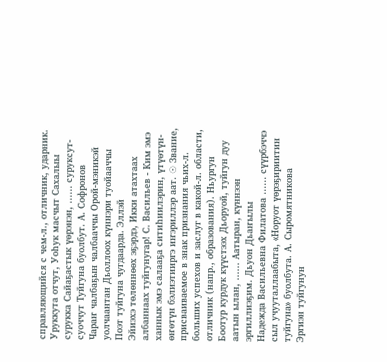справляющийся с чем-л., отличник, ударник. Уруккута отчут, Уоһук масчыт Сахалыы сурукка Сайаҕастык үөрэнэн, …… суруксут-суоччут Туйгуна буолбут. А. Софронов
Чараҥ чалбаҕын чалбааччы Орой-мэникэй уолчаантан Дьоллоох күннэри туойааччы Поэт туйгуна чугдаарда. Эллэй
Эйиэхэ төлөннөөх эҕэрдэ, Икки атахтаах албаннаах туйгунугар! С. Васильев - Ким эмэ ханнык эмэ салааҕа ситиһиилэрин, үтүөтүн-өҥөтүн бэлиэтииргэ иҥэриллэр аат. ☉ Звание, присваиваемое в знак признания чьих-л. больших успехов и заслуг в какой-л. области, отличник (напр., образования). Ньургун Боотур курдук күүстээх Дьоруой, туйгун дуу аатын ылан, …… Аатыран, күннээн эргиллиэҕим. Дьуон Дьаҥылы
Надежда Васильевна Филатова …… сүүрбэччэ сыл учууталлаабыта, «Норуот үөрэҕириитин туйгуна» буолбута. А. Сыромятникова
Эргиэн туйгунун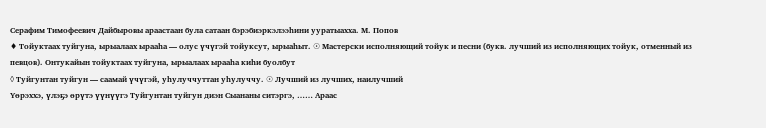Серафим Тимофеевич Дайбыровы араастаан була сатаан бэрэбиэркэлээһини ууратыахха. М. Попов
♦ Тойуктаах туйгуна, ырыалаах ырааһа — олус үчүгэй тойуксут, ырыаһыт. ☉ Мастерски исполняющий тойук и песни (букв. лучший из исполняющих тойук, отменный из певцов). Онтукайын тойуктаах туйгуна, ырыалаах ырааһа киһи буолбут
◊ Туйгунтан туйгун — саамай үчүгэй, уһулуччуттан уһулуччу. ☉ Лучший из лучших, наилучший
Үөрэххэ, үлэҕэ өрүтэ үүнүүгэ Туйгунтан туйгун диэн Сыананы ситэргэ, …… Араас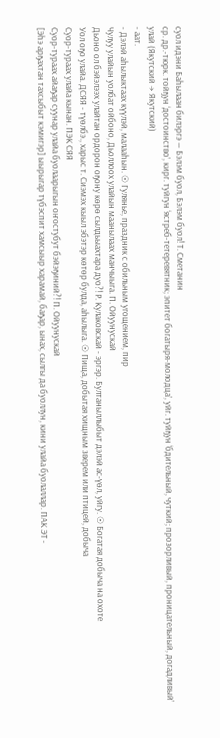суол идэни Баһылаан билэргэ — Бэлэм буол, Бэлэм буол! Т. Сметанин
ср. др.-тюрк. тойҕун ‘достоинство’, кирг. туйгун ‘ястреб-тетеревятник; эпитет богатыря-молодца’, уйг. туйҕун ‘бдительный, чуткий; прозорливый, проницательный, догадливый’
улай (Якутский → Якутский)
- аат.
- Дэлэй аһылыктаах күүлэй, малааһын. ☉ Гулянье, праздник с обильным угощением, пир
Чулуу улайын уолбат ойбоно, Дьоллоох улайын маанылаах манчыыга. П. Ойуунускай
Дьоно ол бэйэлээх улайтан ордорон оҕону көрө сылдьыахтара дуо?! Р. Кулаковскай - эргэр. Бултаныллыбыт дэлэй ас-үөл, уйгу. ☉ Богатая добыча на охоте
Уол оҕо улайа. ДСЯЯ - түөлбэ., харыс т. Сиэмэх кыыл эбэтэр көтөр булда, аһылыга. ☉ Пища, добытая хищным зверем или птицей, добыча
Суор-тураах улайа кынан. ПЭК СЯЯ
Суор-тураах айаҕар суунар улайа буолаарыгын оҥостубут бэйэҕиний?! П. Ойуунускай
[Эһэ арҕахтан тахсыбыт кэмигэр] ыырыгар түбэспит хамсыыр харамай, баҕар, ынах, сылгы да буоллун, кини улайа буолаллар. ПАК ЭТ -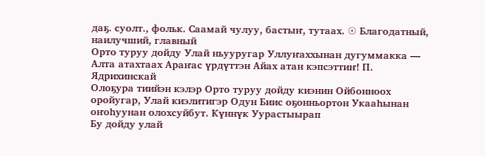даҕ. суолт., фольк. Саамай чулуу, бастыҥ, тутаах. ☉ Благодатный, наилучший, главный
Орто туруу дойду Улай ньууругар Уллуҥаххынан дугуммакка — Алта атахтаах Араҥас үрдүттэн Айах атан кэпсэттиҥ! П. Ядрихинскай
Олоҕура тиийэн кэлэр Орто туруу дойду киэнин Ойбонноох оройугар, Улай киэлитигэр Одун Биис оҕонньортон Укааһынан оҥоһуунан олохсуйбут. Күннүк Уурастыырап
Бу дойду улай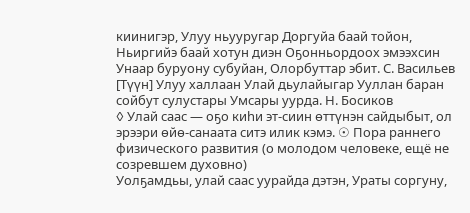киинигэр, Улуу ньууругар Доргуйа баай тойон, Ньиргийэ баай хотун диэн Оҕонньордоох эмээхсин Унаар буруону субуйан, Олорбуттар эбит. С. Васильев
[Түүн] Улуу халлаан Улай дьулайыгар Ууллан баран сойбут сулустары Умсары уурда. Н. Босиков
◊ Улай саас — оҕо киһи эт-сиин өттүнэн сайдыбыт, ол эрээри өйө-санаата ситэ илик кэмэ. ☉ Пора раннего физического развития (о молодом человеке, ещё не созревшем духовно)
Уолҕамдьы, улай саас уурайда дэтэн, Ураты соргуну,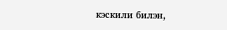кэскили билэн,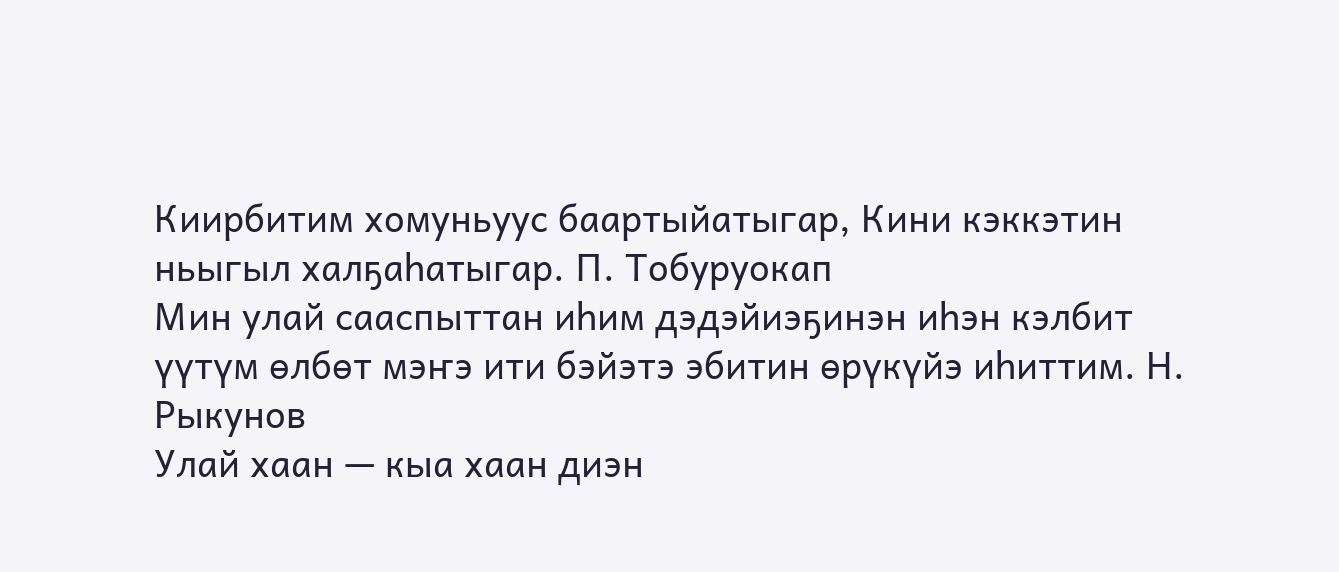Киирбитим хомуньуус баартыйатыгар, Кини кэккэтин ньыгыл халҕаһатыгар. П. Тобуруокап
Мин улай сааспыттан иһим дэдэйиэҕинэн иһэн кэлбит үүтүм өлбөт мэҥэ ити бэйэтэ эбитин өрүкүйэ иһиттим. Н. Рыкунов
Улай хаан — кыа хаан диэн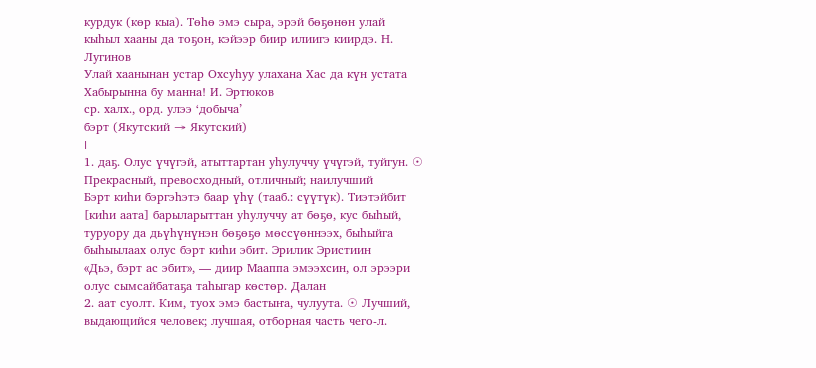курдук (көр кыа). Төһө эмэ сыра, эрэй бөҕөнөн улай кыһыл хааны да тоҕон, кэйээр биир илиигэ киирдэ. Н. Лугинов
Улай хаанынан устар Охсуһуу улахана Хас да күн устата Хабырынна бу манна! И. Эртюков
ср. халх., орд. улээ ‘добыча’
бэрт (Якутский → Якутский)
I
1. даҕ. Олус үчүгэй, атыттартан уһулуччу үчүгэй, туйгун. ☉ Прекрасный, превосходный, отличный; наилучший
Бэрт киһи бэргэһэтэ баар үһү (тааб.: сүүтүк). Тиэтэйбит [киһи аата] барыларыттан уһулуччу ат бөҕө, кус быһый, туруору да дьүһүнүнэн бөҕөҕө мөссүөннээх, быһыйга быһыылаах олус бэрт киһи эбит. Эрилик Эристиин
«Дьэ, бэрт ас эбит», — диир Мааппа эмээхсин, ол эрээри олус сымсайбатаҕа таһыгар көстөр. Далан
2. аат суолт. Ким, туох эмэ бастыҥа, чулуута. ☉ Лучший, выдающийся человек; лучшая, отборная часть чего-л.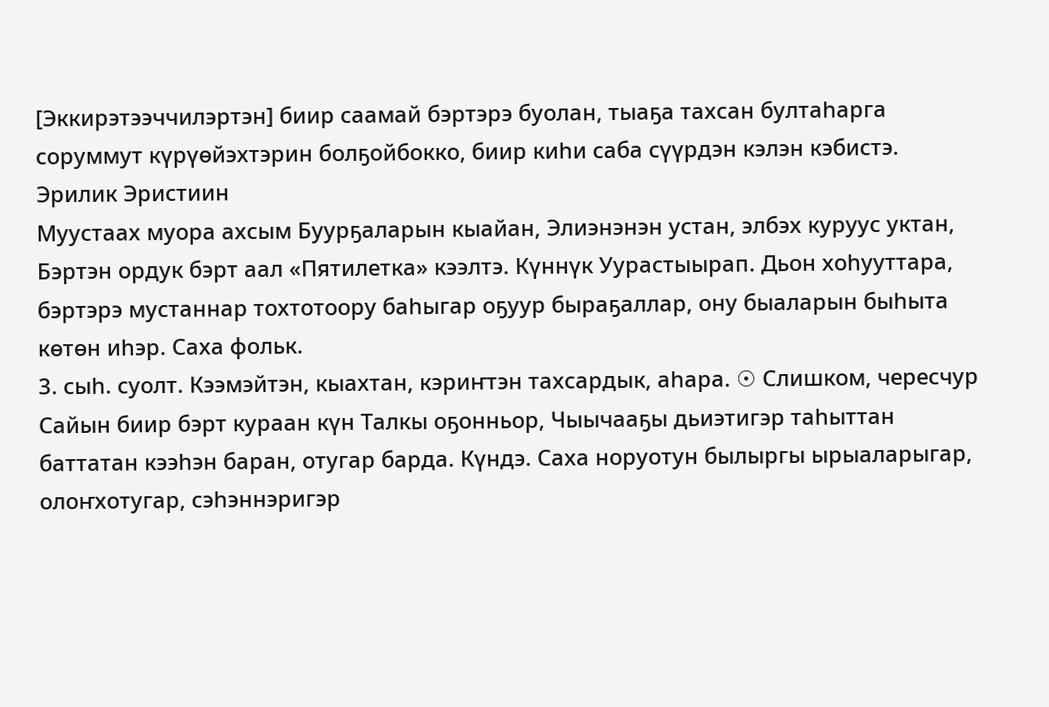[Эккирэтээччилэртэн] биир саамай бэртэрэ буолан, тыаҕа тахсан бултаһарга соруммут күрүөйэхтэрин болҕойбокко, биир киһи саба сүүрдэн кэлэн кэбистэ. Эрилик Эристиин
Муустаах муора ахсым Буурҕаларын кыайан, Элиэнэнэн устан, элбэх куруус уктан, Бэртэн ордук бэрт аал «Пятилетка» кээлтэ. Күннүк Уурастыырап. Дьон хоһууттара, бэртэрэ мустаннар тохтотоору баһыгар оҕуур быраҕаллар, ону быаларын быһыта көтөн иһэр. Саха фольк.
3. сыһ. суолт. Кээмэйтэн, кыахтан, кэриҥтэн тахсардык, аһара. ☉ Слишком, чересчур
Сайын биир бэрт кураан күн Талкы оҕонньор, Чыычааҕы дьиэтигэр таһыттан баттатан кээһэн баран, отугар барда. Күндэ. Саха норуотун былыргы ырыаларыгар, олоҥхотугар, сэһэннэригэр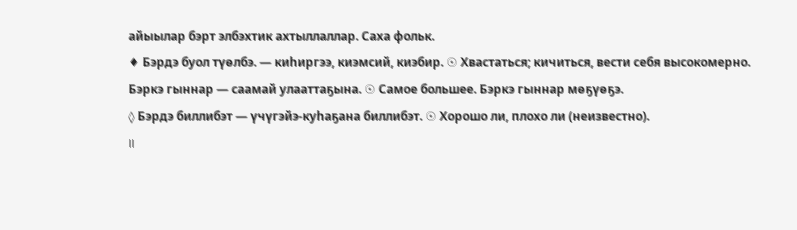айыылар бэрт элбэхтик ахтыллаллар. Саха фольк.
♦ Бэрдэ буол түөлбэ. — киһиргээ, киэмсий, киэбир. ☉ Хвастаться; кичиться, вести себя высокомерно. Бэркэ гыннар — саамай улааттаҕына. ☉ Самое большее. Бэркэ гыннар мөҕүөҕэ.
◊ Бэрдэ биллибэт — үчүгэйэ-куһаҕана биллибэт. ☉ Хорошо ли, плохо ли (неизвестно).
II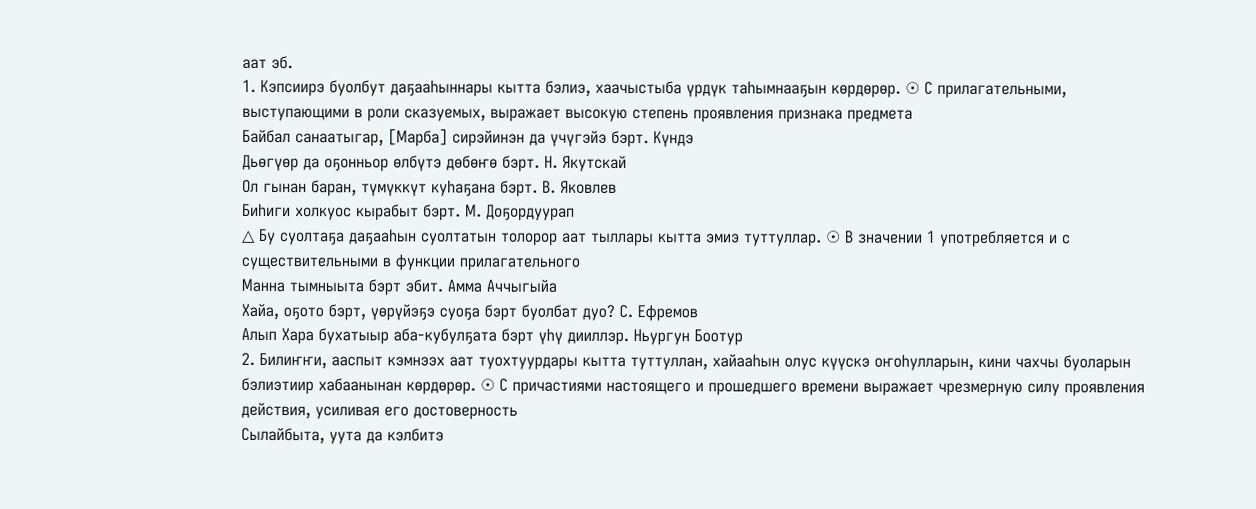аат эб.
1. Кэпсиирэ буолбут даҕааһыннары кытта бэлиэ, хаачыстыба үрдүк таһымнааҕын көрдөрөр. ☉ С прилагательными, выступающими в роли сказуемых, выражает высокую степень проявления признака предмета
Байбал санаатыгар, [Марба] сирэйинэн да үчүгэйэ бэрт. Күндэ
Дьөгүөр да оҕонньор өлбүтэ дөбөҥө бэрт. Н. Якутскай
Ол гынан баран, түмүккүт куһаҕана бэрт. В. Яковлев
Биһиги холкуос кырабыт бэрт. М. Доҕордуурап
△ Бу суолтаҕа даҕааһын суолтатын толорор аат тыллары кытта эмиэ туттуллар. ☉ В значении 1 употребляется и с существительными в функции прилагательного
Манна тымныыта бэрт эбит. Амма Аччыгыйа
Хайа, оҕото бэрт, үөрүйэҕэ суоҕа бэрт буолбат дуо? С. Ефремов
Алып Хара бухатыыр аба-кубулҕата бэрт үһү дииллэр. Ньургун Боотур
2. Билиҥҥи, ааспыт кэмнээх аат туохтуурдары кытта туттуллан, хайааһын олус күүскэ оҥоһулларын, кини чахчы буоларын бэлиэтиир хабаанынан көрдөрөр. ☉ С причастиями настоящего и прошедшего времени выражает чрезмерную силу проявления действия, усиливая его достоверность
Сылайбыта, уута да кэлбитэ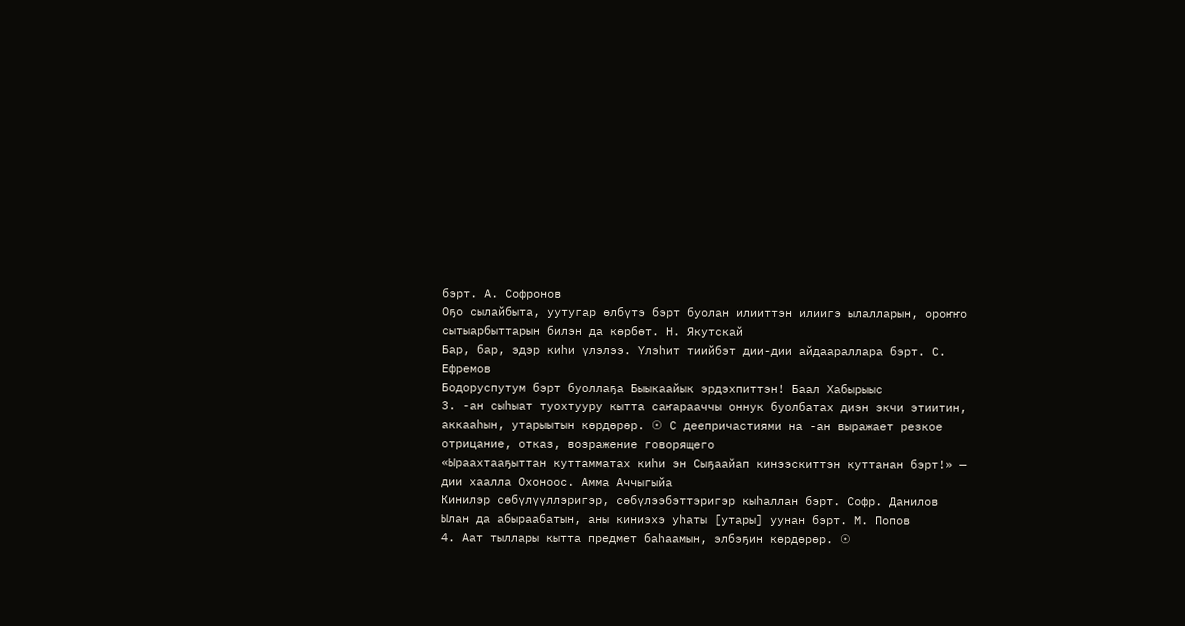бэрт. А. Софронов
Оҕо сылайбыта, уутугар өлбүтэ бэрт буолан илииттэн илиигэ ылалларын, ороҥҥо сытыарбыттарын билэн да көрбөт. Н. Якутскай
Бар, бар, эдэр киһи үлэлээ. Үлэһит тиийбэт дии-дии айдаараллара бэрт. С. Ефремов
Бодоруспутум бэрт буоллаҕа Быыкаайык эрдэхпиттэн! Баал Хабырыыс
3. -ан сыһыат туохтууру кытта саҥарааччы оннук буолбатах диэн экчи этиитин, аккааһын, утарыытын көрдөрөр. ☉ С деепричастиями на -ан выражает резкое отрицание, отказ, возражение говорящего
«Ыраахтааҕыттан куттамматах киһи эн Сыҕаайап кинээскиттэн куттанан бэрт!» — дии хаалла Охоноос. Амма Аччыгыйа
Кинилэр сөбүлүүллэригэр, сөбүлээбэттэригэр кыһаллан бэрт. Софр. Данилов
Ылан да абыраабатын, аны киниэхэ уһаты [утары] уунан бэрт. М. Попов
4. Аат тыллары кытта предмет баһаамын, элбэҕин көрдөрөр. ☉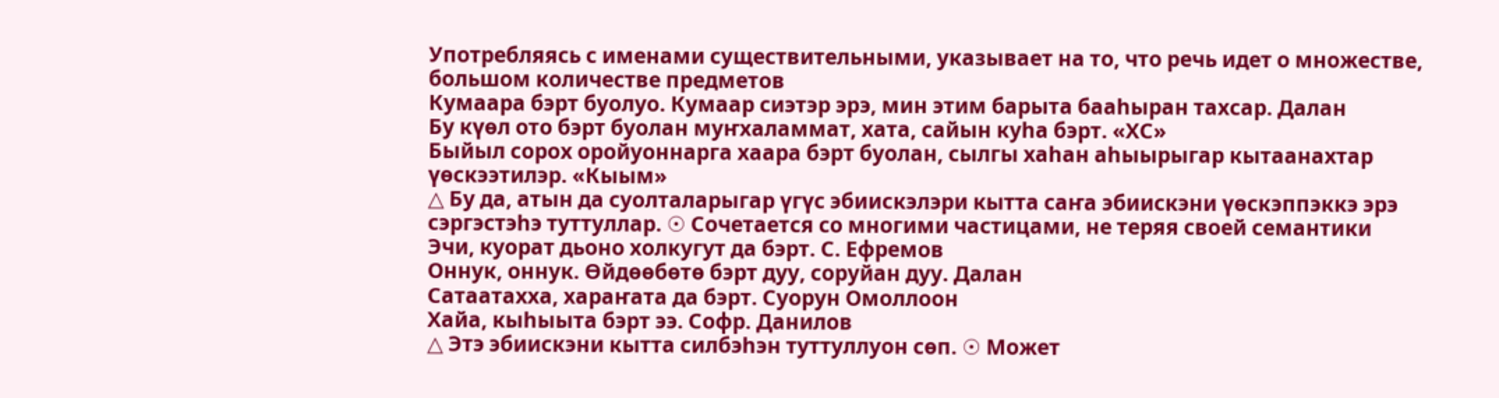Употребляясь с именами существительными, указывает на то, что речь идет о множестве, большом количестве предметов
Кумаара бэрт буолуо. Кумаар сиэтэр эрэ, мин этим барыта бааһыран тахсар. Далан
Бу күөл ото бэрт буолан муҥхаламмат, хата, сайын куһа бэрт. «ХС»
Быйыл сорох оройуоннарга хаара бэрт буолан, сылгы хаһан аһыырыгар кытаанахтар үөскээтилэр. «Кыым»
△ Бу да, атын да суолталарыгар үгүс эбиискэлэри кытта саҥа эбиискэни үөскэппэккэ эрэ сэргэстэһэ туттуллар. ☉ Сочетается со многими частицами, не теряя своей семантики
Эчи, куорат дьоно холкугут да бэрт. С. Ефремов
Оннук, оннук. Өйдөөбөтө бэрт дуу, соруйан дуу. Далан
Сатаатахха, хараҥата да бэрт. Суорун Омоллоон
Хайа, кыһыыта бэрт ээ. Софр. Данилов
△ Этэ эбиискэни кытта силбэһэн туттуллуон сөп. ☉ Может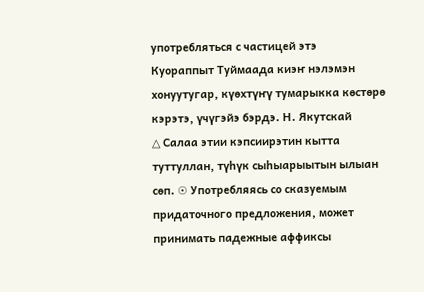употребляться с частицей этэ
Куораппыт Туймаада киэҥ нэлэмэн хонуутугар, күөхтүҥү тумарыкка көстөрө кэрэтэ, үчүгэйэ бэрдэ. Н. Якутскай
△ Салаа этии кэпсиирэтин кытта туттуллан, түһүк сыһыарыытын ылыан сөп. ☉ Употребляясь со сказуемым придаточного предложения, может принимать падежные аффиксы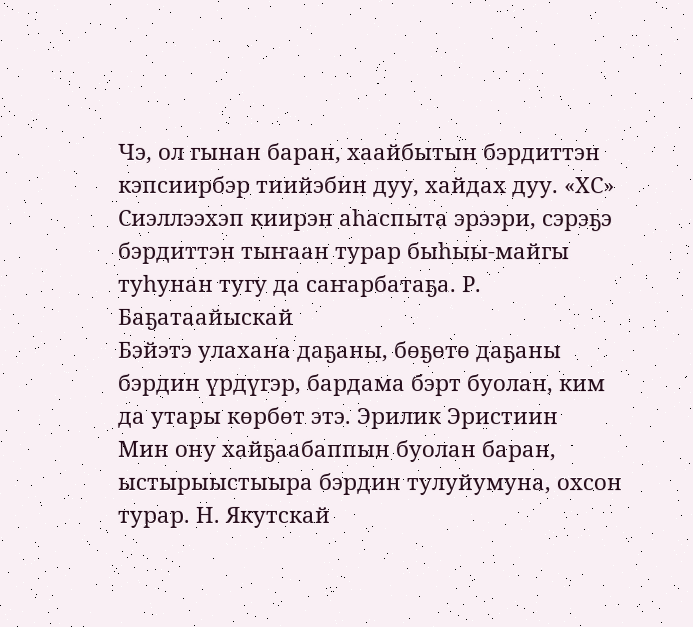Чэ, ол гынан баран, хаайбытын бэрдиттэн кэпсиирбэр тиийэбин дуу, хайдах дуу. «ХС»
Сиэллээхэп киирэн аһаспыта эрээри, сэрэҕэ бэрдиттэн тыҥаан турар быһыы-майгы туһунан тугу да саҥарбатаҕа. Р. Баҕатаайыскай
Бэйэтэ улахана даҕаны, бөҕөтө даҕаны бэрдин үрдүгэр, бардама бэрт буолан, ким да утары көрбөт этэ. Эрилик Эристиин
Мин ону хайҕаабаппын буолан баран, ыстырыыстыыра бэрдин тулуйумуна, охсон турар. Н. Якутскай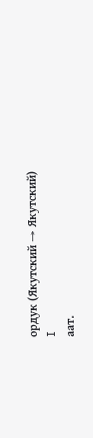ордук (Якутский → Якутский)
I
аат.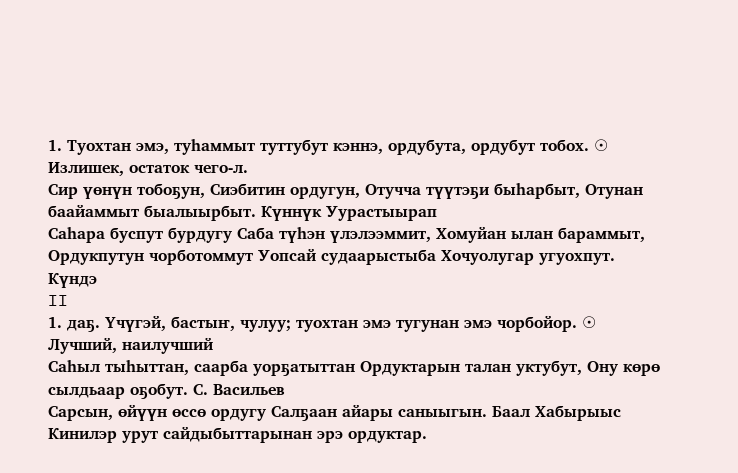1. Туохтан эмэ, туһаммыт туттубут кэннэ, ордубута, ордубут тобох. ☉ Излишек, остаток чего-л.
Сир үөнүн тобоҕун, Сиэбитин ордугун, Отучча түүтэҕи быһарбыт, Отунан баайаммыт быалыырбыт. Күннүк Уурастыырап
Саһара буспут бурдугу Саба түһэн үлэлээммит, Хомуйан ылан бараммыт, Ордукпутун чорботоммут Уопсай судаарыстыба Хочуолугар угуохпут. Күндэ
II
1. даҕ. Үчүгэй, бастыҥ, чулуу; туохтан эмэ тугунан эмэ чорбойор. ☉ Лучший, наилучший
Саһыл тыһыттан, саарба уорҕатыттан Ордуктарын талан уктубут, Ону көрө сылдьаар оҕобут. С. Васильев
Сарсын, өйүүн өссө ордугу Салҕаан айары саныыгын. Баал Хабырыыс
Кинилэр урут сайдыбыттарынан эрэ ордуктар.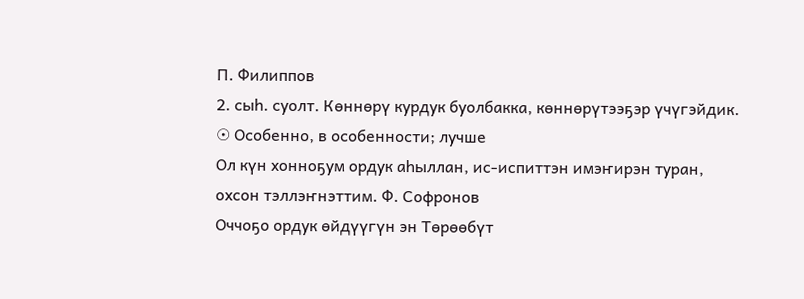П. Филиппов
2. сыһ. суолт. Көннөрү курдук буолбакка, көннөрүтээҕэр үчүгэйдик. ☉ Особенно, в особенности; лучше
Ол күн хонноҕум ордук аһыллан, ис-испиттэн имэҥирэн туран, охсон тэллэҥнэттим. Ф. Софронов
Оччоҕо ордук өйдүүгүн эн Төрөөбүт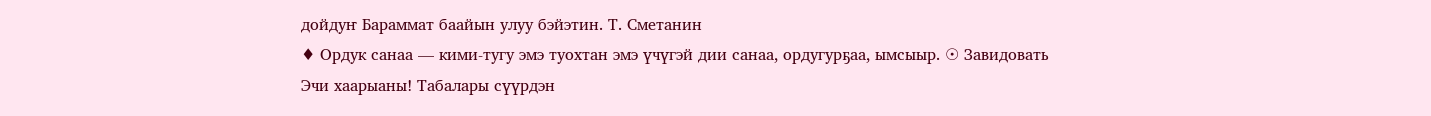дойдуҥ Бараммат баайын улуу бэйэтин. Т. Сметанин
♦ Ордук санаа — кими-тугу эмэ туохтан эмэ үчүгэй дии санаа, ордугурҕаа, ымсыыр. ☉ Завидовать
Эчи хаарыаны! Табалары сүүрдэн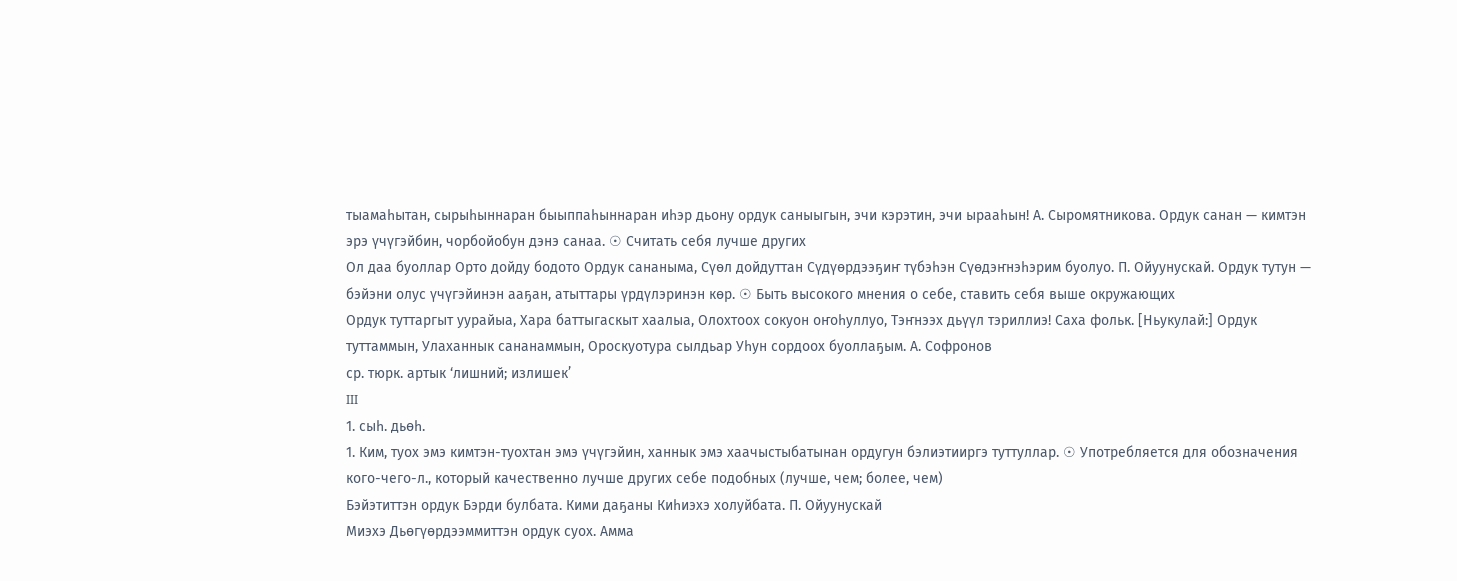тыамаһытан, сырыһыннаран быыппаһыннаран иһэр дьону ордук саныыгын, эчи кэрэтин, эчи ырааһын! А. Сыромятникова. Ордук санан — кимтэн эрэ үчүгэйбин, чорбойобун дэнэ санаа. ☉ Считать себя лучше других
Ол даа буоллар Орто дойду бодото Ордук сананыма, Сүөл дойдуттан Сүдүөрдээҕиҥ түбэһэн Сүөдэҥнэһэрим буолуо. П. Ойуунускай. Ордук тутун — бэйэни олус үчүгэйинэн ааҕан, атыттары үрдүлэринэн көр. ☉ Быть высокого мнения о себе, ставить себя выше окружающих
Ордук туттаргыт уурайыа, Хара баттыгаскыт хаалыа, Олохтоох сокуон оҥоһуллуо, Тэҥнээх дьүүл тэриллиэ! Саха фольк. [Ньукулай:] Ордук туттаммын, Улаханнык сананаммын, Ороскуотура сылдьар Уһун сордоох буоллаҕым. А. Софронов
ср. тюрк. артык ‘лишний; излишек’
III
1. сыһ. дьөһ.
1. Ким, туох эмэ кимтэн-туохтан эмэ үчүгэйин, ханнык эмэ хаачыстыбатынан ордугун бэлиэтииргэ туттуллар. ☉ Употребляется для обозначения кого-чего-л., который качественно лучше других себе подобных (лучше, чем; более, чем)
Бэйэтиттэн ордук Бэрди булбата. Кими даҕаны Киһиэхэ холуйбата. П. Ойуунускай
Миэхэ Дьөгүөрдээммиттэн ордук суох. Амма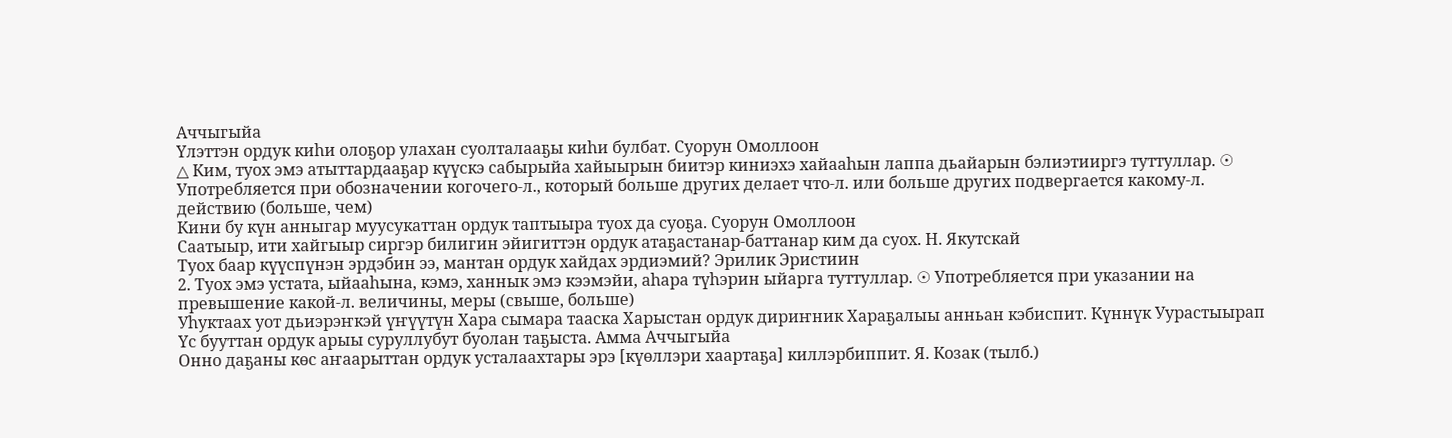Аччыгыйа
Үлэттэн ордук киһи олоҕор улахан суолталааҕы киһи булбат. Суорун Омоллоон
△ Ким, туох эмэ атыттардааҕар күүскэ сабырыйа хайыырын биитэр киниэхэ хайааһын лаппа дьайарын бэлиэтииргэ туттуллар. ☉ Употребляется при обозначении когочего-л., который больше других делает что-л. или больше других подвергается какому-л. действию (больше, чем)
Кини бу күн анныгар муусукаттан ордук таптыыра туох да суоҕа. Суорун Омоллоон
Саатыыр, ити хайгыыр сиргэр билигин эйигиттэн ордук атаҕастанар-баттанар ким да суох. Н. Якутскай
Туох баар күүспүнэн эрдэбин ээ, мантан ордук хайдах эрдиэмий? Эрилик Эристиин
2. Туох эмэ устата, ыйааһына, кэмэ, ханнык эмэ кээмэйи, аһара түһэрин ыйарга туттуллар. ☉ Употребляется при указании на превышение какой-л. величины, меры (свыше, больше)
Уһуктаах уот дьиэрэҥкэй үҥүүтүн Хара сымара тааска Харыстан ордук дириҥник Хараҕалыы анньан кэбиспит. Күннүк Уурастыырап
Үс бууттан ордук арыы суруллубут буолан таҕыста. Амма Аччыгыйа
Онно даҕаны көс аҥаарыттан ордук усталаахтары эрэ [күөллэри хаартаҕа] киллэрбиппит. Я. Козак (тылб.)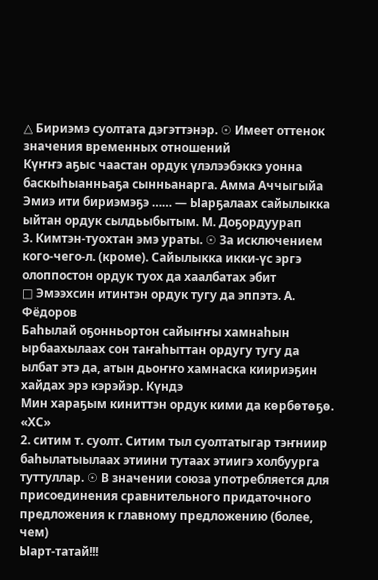△ Бириэмэ суолтата дэгэттэнэр. ☉ Имеет оттенок значения временных отношений
Күҥҥэ аҕыс чаастан ордук үлэлээбэккэ уонна баскыһыанньаҕа сынньанарга. Амма Аччыгыйа
Эмиэ ити бириэмэҕэ …… — Ыарҕалаах сайылыкка ыйтан ордук сылдьыбытым. М. Доҕордуурап
3. Кимтэн-туохтан эмэ ураты. ☉ За исключением кого-чего-л. (кроме). Сайылыкка икки-үс эргэ олоппостон ордук туох да хаалбатах эбит
□ Эмээхсин итинтэн ордук тугу да эппэтэ. А. Фёдоров
Баһылай оҕонньортон сайыҥҥы хамнаһын ырбаахылаах сон таҥаһыттан ордугу тугу да ылбат этэ да, атын дьоҥҥо хамнаска киириэҕин хайдах эрэ кэрэйэр. Күндэ
Мин хараҕым киниттэн ордук кими да көрбөтөҕө. «ХС»
2. ситим т. суолт. Ситим тыл суолтатыгар тэҥниир баһылатыылаах этиини тутаах этиигэ холбуурга туттуллар. ☉ В значении союза употребляется для присоединения сравнительного придаточного предложения к главному предложению (более, чем)
Ыарт-татай!!!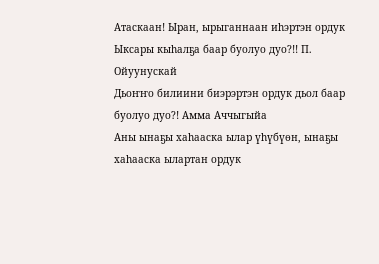Атаскаан! Ыран, ырыганнаан иһэртэн ордук Ыксары кыһалҕа баар буолуо дуо?!! П. Ойуунускай
Дьоҥҥо билиини биэрэртэн ордук дьол баар буолуо дуо?! Амма Аччыгыйа
Аны ынаҕы хаһааска ылар үһүбүөн, ынаҕы хаһааска ылартан ордук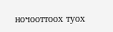ночооттоох туох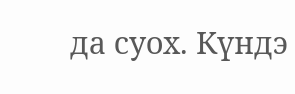да суох. Күндэ